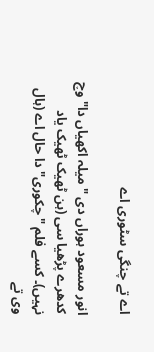اے تے چنگی سٹوری اے

انور مسعود ہوراں دی "میلہ اکھیاں دا" وچ کدھرے پڑھیا سی (ہن ٹھیک ٹھیک یاد نہیں)۔ کسے فلم "چکوری" دا حال اے (ہال وی تے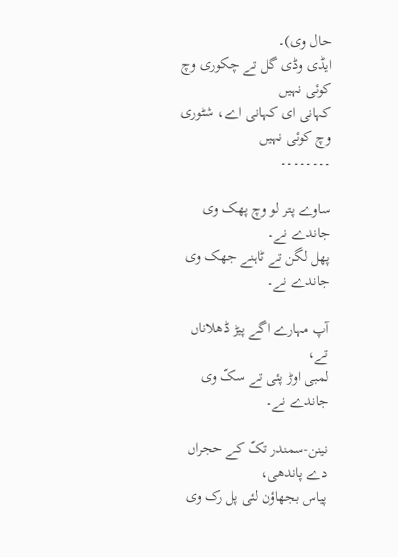حال وی)۔
ایڈی وڈی گل تے چکوری وچ کوئی نہیں
کہانی ای کہانی اے، شٹوری وچ کوئی نہیں
۔۔۔۔۔۔۔۔

ساوے پتر لو وچ پھک وی جاندے نے۔
پھل لگن تے ٹاہنے جھک وی جاندے نے۔

آپ مہارے اگے پیڑ ڈھلاناں تے،
لمبی اوڑ پئی تے سکّ وی جاندے نے۔

نینن-سمندر تکّ کے حجراں دے پاندھی،
پیاس بجھاؤن لئی پل رک وی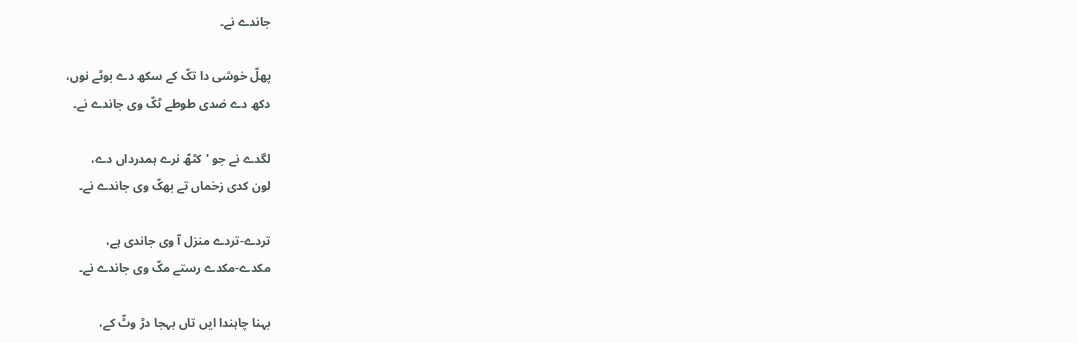جاندے نے۔

پھلّ خوشی دا تکّ کے سکھ دے بوٹے نوں،
دکھ دے ضدی طوطے ٹکّ وی جاندے نے۔

لگدے نے جو 'کٹھّ نرے ہمدرداں دے،
لون کدی زخماں تے بھکّ وی جاندے نے۔

تردے-تردے منزل آ وی جاندی ہے،
مکدے-مکدے رستے مکّ وی جاندے نے۔

بہنا چاہندا ایں تاں بہجا دڑ وٹّ کے،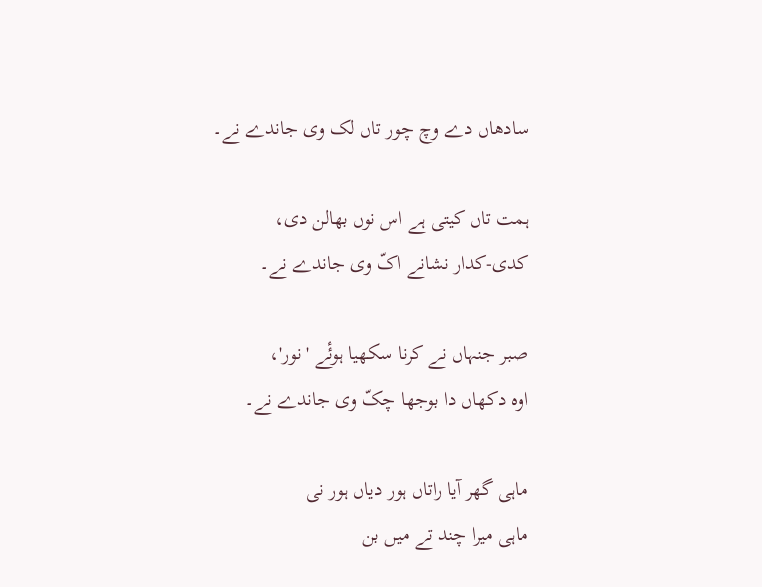سادھاں دے وچ چور تاں لک وی جاندے نے۔

ہمت تاں کیتی ہے اس نوں بھالن دی،
کدی-کدار نشانے اکّ وی جاندے نے۔

صبر جنہاں نے کرنا سکھیا ہوئٔے 'نور'،
اوہ دکھاں دا بوجھا چکّ وی جاندے نے۔

ماہی گھر آیا راتاں ہور دیاں ہور نی
ماہی میرا چند تے میں بن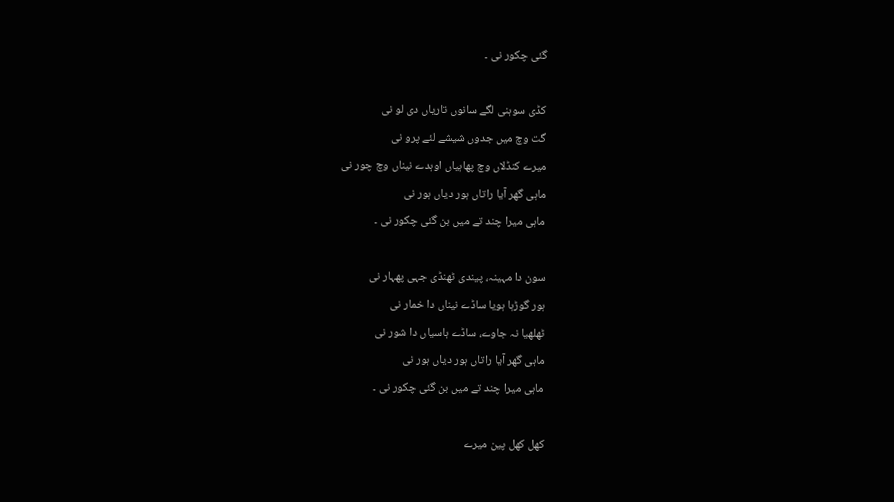گئی چکور نی ۔

کڈی سوہنی لگے سانوں تاریاں دی لو نی
گت وچ میں جدوں شیشے لئے پرو نی
میرے کنڈلاں وچ پھاہیاں اوہدے نیناں وچ چور نی
ماہی گھر آیا راتاں ہور دیاں ہور نی
ماہی میرا چند تے میں بن گئی چکور نی ۔

سون دا مہینہ، پیندی ٹھنڈی جہی پھہار نی
ہور گوڑہا ہویا ساڈے نیناں دا خمار نی
ٹھلھیا نہ جاوے، ساڈے ہاسیاں دا شور نی
ماہی گھر آیا راتاں ہور دیاں ہور نی
ماہی میرا چند تے میں بن گئی چکور نی ۔

کھل کھل پین میرے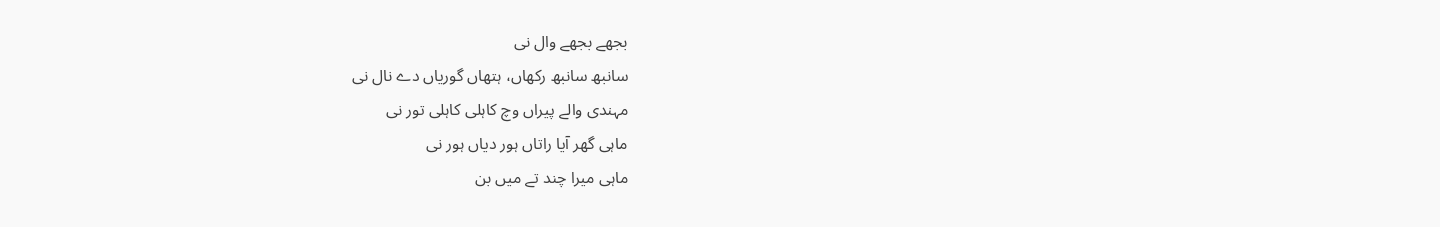بجھے بجھے وال نی
سانبھ سانبھ رکھاں، ہتھاں گوریاں دے نال نی
مہندی والے پیراں وچ کاہلی کاہلی تور نی
ماہی گھر آیا راتاں ہور دیاں ہور نی
ماہی میرا چند تے میں بن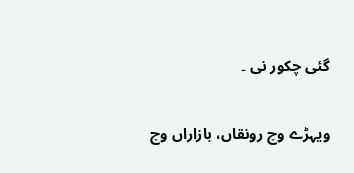گئی چکور نی ۔

ویہڑے وچ رونقاں، بازاراں وچ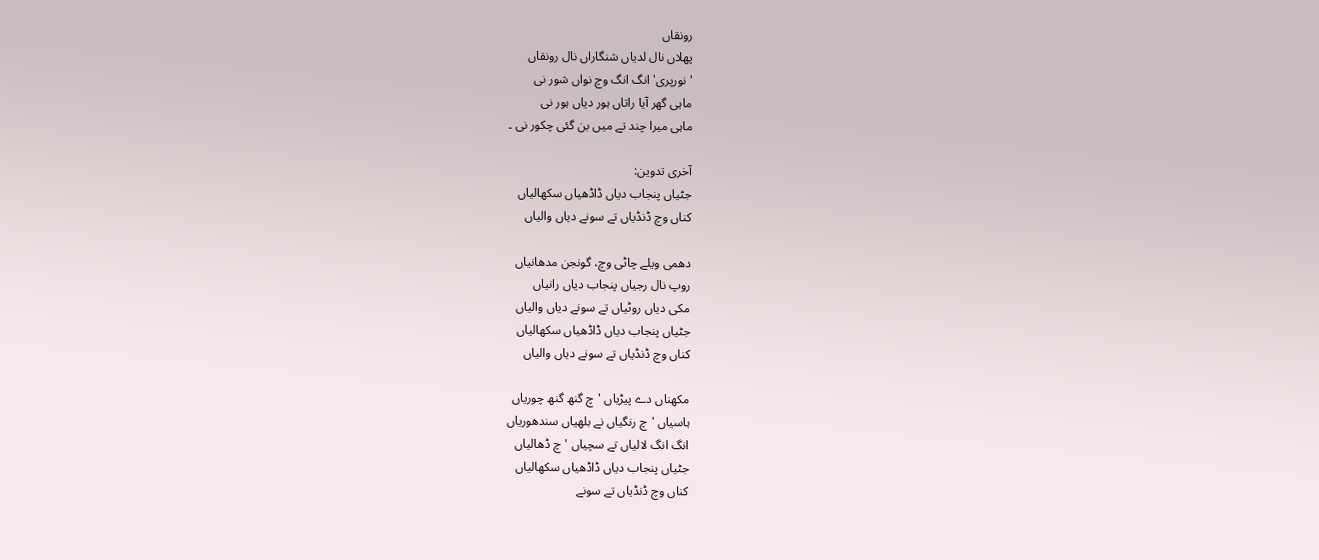رونقاں
پھلاں نال لدیاں شنگاراں نال رونقاں
'نورپری' انگ انگ وچ نواں شور نی
ماہی گھر آیا راتاں ہور دیاں ہور نی
ماہی میرا چند تے میں بن گئی چکور نی ۔

آخری تدوین:
جٹیاں پنجاب دیاں ڈاڈھیاں سکھالیاں
کناں وچ ڈنڈیاں تے سونے دیاں والیاں

دھمی ویلے چاٹی وچ، گونجن مدھانیاں
روپ نال رجیاں پنجاب دیاں رانیاں
مکی دیاں روٹیاں تے سونے دیاں والیاں
جٹیاں پنجاب دیاں ڈاڈھیاں سکھالیاں
کناں وچ ڈنڈیاں تے سونے دیاں والیاں

مکھناں دے پیڑیاں 'چ گنھ گنھ چوریاں
ہاسیاں 'چ رنگیاں نے بلھیاں سندھوریاں
انگ انگ لالیاں تے سچیاں 'چ ڈھالیاں
جٹیاں پنجاب دیاں ڈاڈھیاں سکھالیاں
کناں وچ ڈنڈیاں تے سونے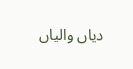دیاں والیاں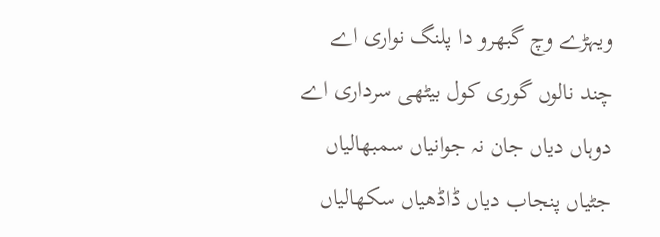ویہڑے وچ گبھرو دا پلنگ نواری اے
چند نالوں گوری کول بیٹھی سرداری اے
دوہاں دیاں جان نہ جوانیاں سمبھالیاں
جٹیاں پنجاب دیاں ڈاڈھیاں سکھالیاں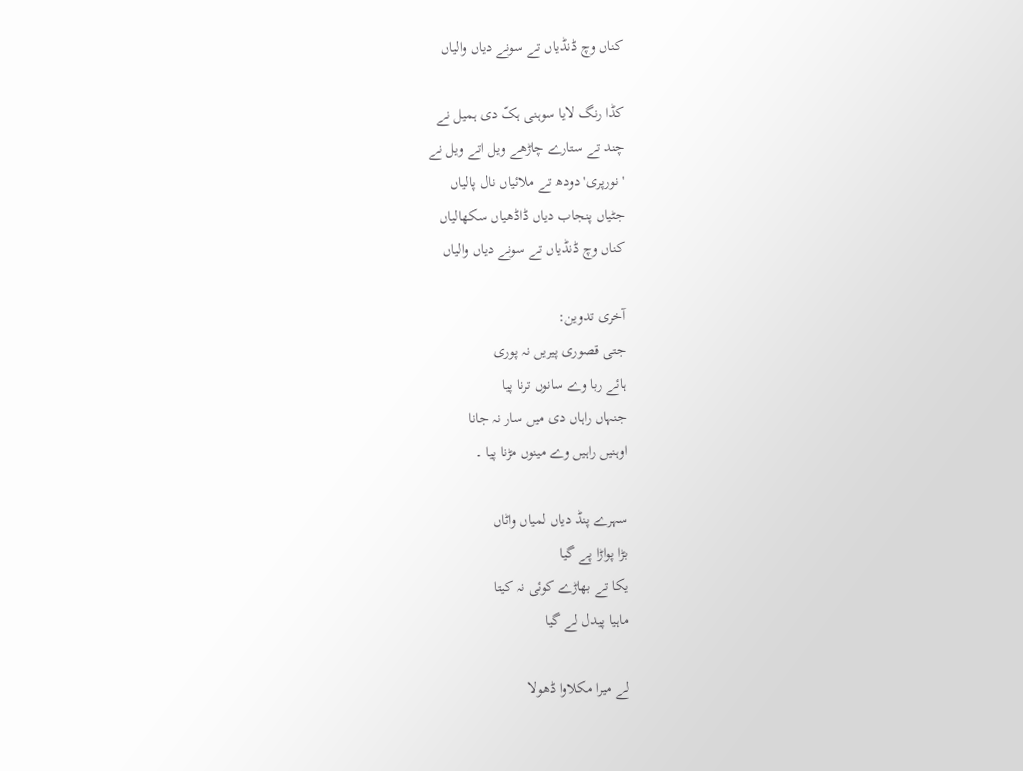کناں وچ ڈنڈیاں تے سونے دیاں والیاں

کڈا رنگ لایا سوہنی ہکّ دی ہمیل نے
چند تے ستارے چاڑھے ویل اتے ویل نے
'نورپری' دودھ تے ملائیاں نال پالیاں
جٹیاں پنجاب دیاں ڈاڈھیاں سکھالیاں
کناں وچ ڈنڈیاں تے سونے دیاں والیاں

آخری تدوین:
جتی قصوری پیریں نہ پوری
ہائے ربا وے سانوں ترنا پیا
جنہاں راہاں دی میں سار نہ جانا
اوہنیں راہیں وے مینوں مڑنا پیا ۔

سہرے پنڈ دیاں لمیاں واٹاں
بڑا پواڑا پے گیا
یکا تے بھاڑے کوئی نہ کیتا
ماہیا پیدل لے گیا

لے میرا مکلاوا ڈھولا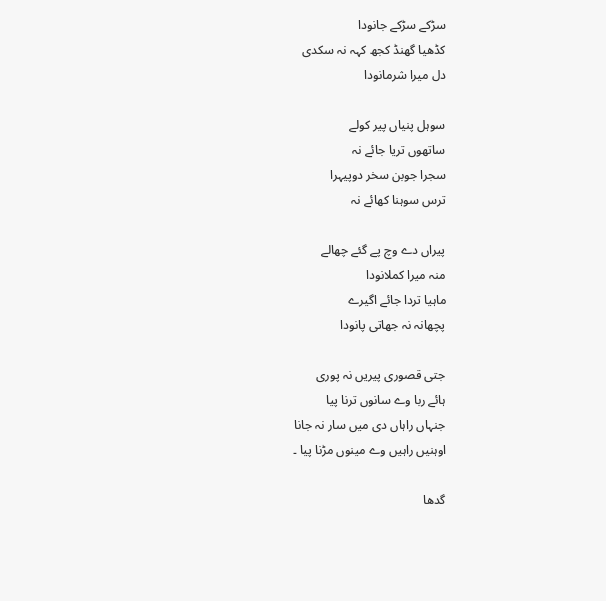سڑکے سڑکے جانودا
کڈھیا گھنڈ کجھ کہہ نہ سکدی
دل میرا شرمانودا

سوہل پنیاں پیر کولے
ساتھوں تریا جائے نہ
سجرا جوبن سخر دوپیہرا
ترس سوہنا کھائے نہ

پیراں دے وچ پے گئے چھالے
منہ میرا کملانودا
ماہیا تردا جائے اگیرے
پچھانہ نہ جھاتی پانودا

جتی قصوری پیریں نہ پوری
ہائے ربا وے سانوں ترنا پیا
جنہاں راہاں دی میں سار نہ جانا
اوہنیں راہیں وے مینوں مڑنا پیا ۔

گدھا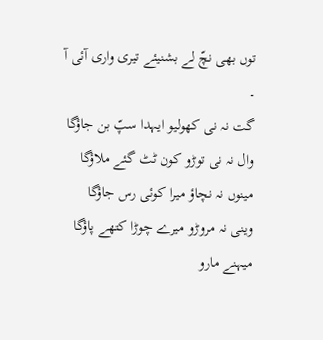توں بھی نچّ لے بشنیئے تیری واری آئی آ ۔
گت نہ نی کھولیو ایہدا سپّ بن جاؤگا
وال نہ نی توڑو کون ٹٹ گئے ملاؤگا
مینوں نہ نچاؤ میرا کوئی رس جاؤگا
وینی نہ مروڑو میرے چوڑا کتھے پاؤگا
میہنے مارو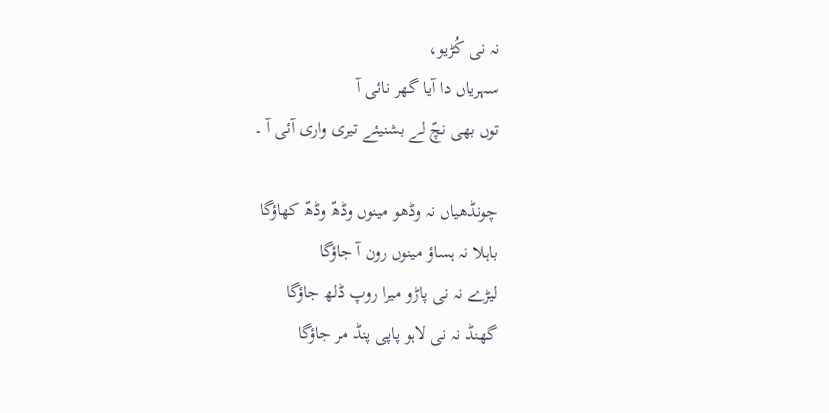نہ نی کُڑیو،
سہریاں دا آیا گھر نائی آ
توں بھی نچّ لے بشنیئے تیری واری آئی آ ۔

چونڈھیاں نہ وڈھو مینوں وڈھّ وڈھّ کھاؤگا
باہلا نہ ہساؤ مینوں رون آ جاؤگا
لیڑے نہ نی پاڑو میرا روپ ڈلھ جاؤگا
گھنڈ نہ نی لاہو پاپی پنڈ مر جاؤگا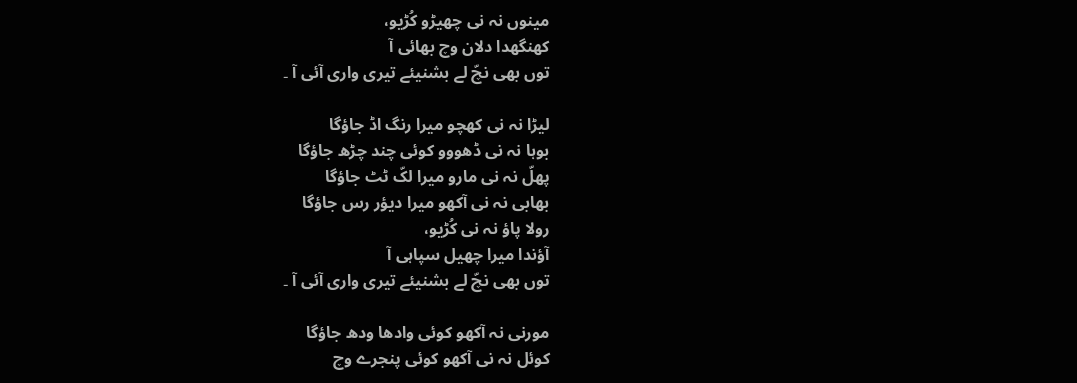مینوں نہ نی چھیڑو کُڑیو،
کھنگھدا دلان وچ بھائی آ
توں بھی نچّ لے بشنیئے تیری واری آئی آ ۔

لیڑا نہ نی کھچو میرا رنگ اڈ جاؤگا
بوہا نہ نی ڈھووو کوئی چند چڑھ جاؤگا
پھلّ نہ نی مارو میرا لکّ ٹٹ جاؤگا
بھابی نہ نی آکھو میرا دیؤر رس جاؤگا
رولا پاؤ نہ نی کُڑیو،
آؤندا میرا چھیل سپاہی آ
توں بھی نچّ لے بشنیئے تیری واری آئی آ ۔

مورنی نہ آکھو کوئی وادھا ودھ جاؤگا
کوئل نہ نی آکھو کوئی پنجرے وچ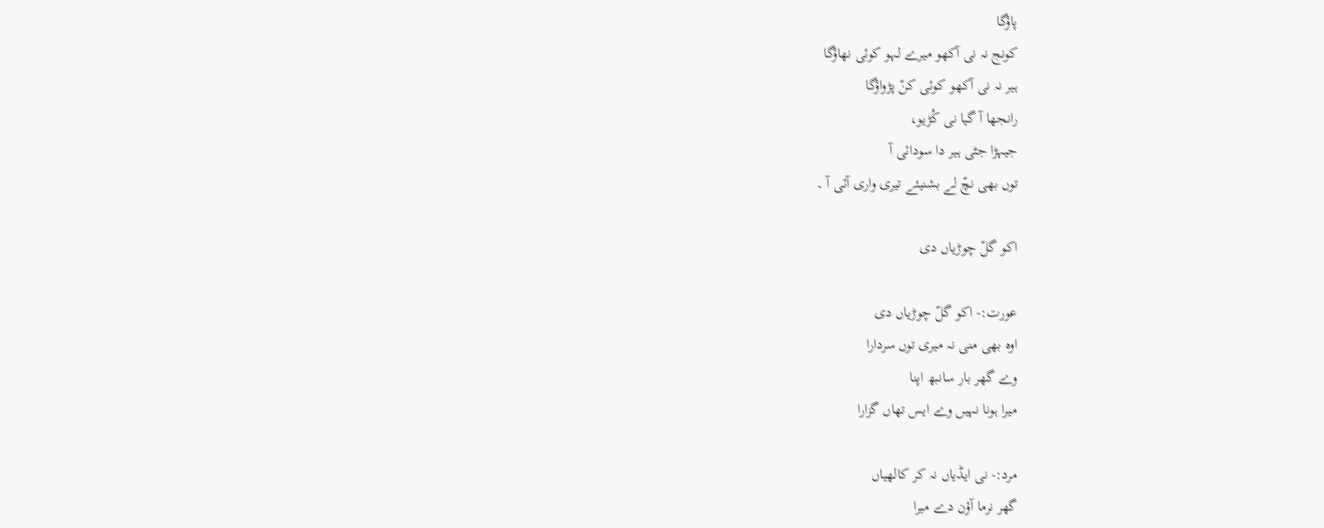پاؤگا
کونج نہ نی آکھو میرے لہو کوئی نھاؤگا
ہیر نہ نی آکھو کوئی کنّ پڑواؤگا
رانجھا آ گیا نی کُڑیو،
جیہڑا جٹی ہیر دا سودائی آ
توں بھی نچّ لے بشنیئے تیری واری آئی آ ۔

اکو گلّ چوڑیاں دی

عورت:- اکو گلّ چوڑیاں دی
اوہ بھی منی نہ میری توں سردارا
وے گھر بار سانبھ اپنا
میرا ہونا نہیں وے ایس تھاں گزارا

مرد:- نی ایڈیاں نہ کر کالھیاں
گھر نرما آؤن دے میرا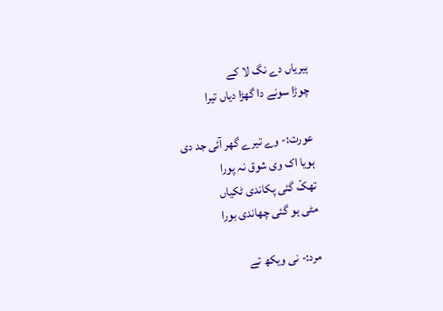ہیریاں دے نگ لا کے
چوڑا سونے دا گھڑا دیاں تیرا

عورت:- وے تیرے گھر آئی جد دی
ہویا اک وی شوق نہ پورا
تھکّ گئی پکاندی ٹکیاں
مٹی ہو گئی چھاندی بورا

مرد:- نی ویکھ تے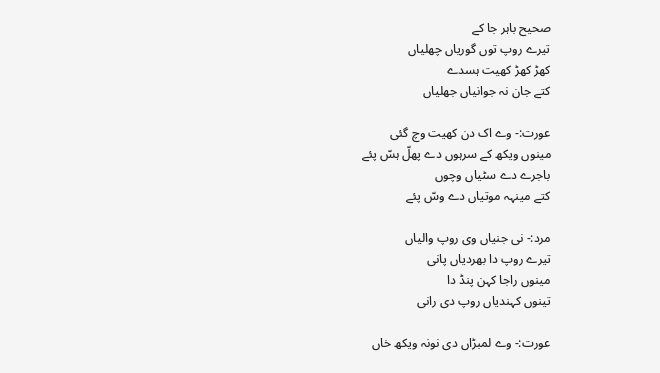صحیح باہر جا کے
تیرے روپ توں گوریاں چھلیاں
کھڑ کھڑ کھیت ہسدے
کتے جان نہ جوانیاں جھلیاں

عورت:- وے اک دن کھیت وچ گئی
مینوں ویکھ کے سرہوں دے پھلّ ہسّ پئے
باجرے دے سٹیاں وچوں
کتے مینہہ موتیاں دے وسّ پئے

مرد:- نی جنیاں وی روپ والیاں
تیرے روپ دا بھردیاں پانی
مینوں راجا کہن پنڈ دا
تینوں کہندیاں روپ دی رانی

عورت:- وے لمبڑاں دی نونہ ویکھ خاں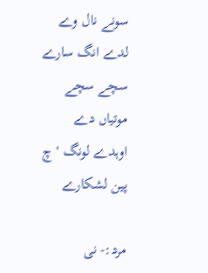سونے نال وے لدے انگ سارے
سچے سچے موتیاں دے
اوہدے لونگ 'چ پین لشکارے

مرد:- نی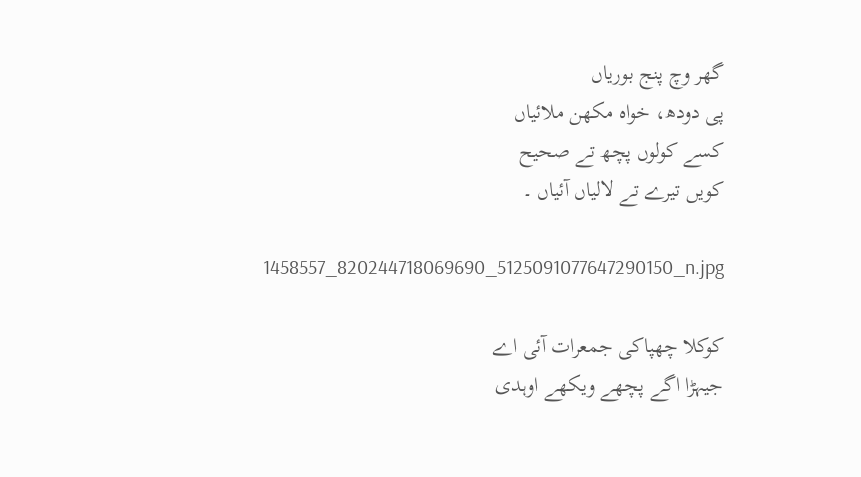گھر وچ پنج بوریاں
پی دودھ، خواہ مکھن ملائیاں
کسے کولوں پچھ تے صحیح
کویں تیرے تے لالیاں آئیاں ۔

1458557_820244718069690_5125091077647290150_n.jpg

کوکلا چھپاکی جمعرات آئی اے
جیہڑا اگے پچھے ویکھے اوہدی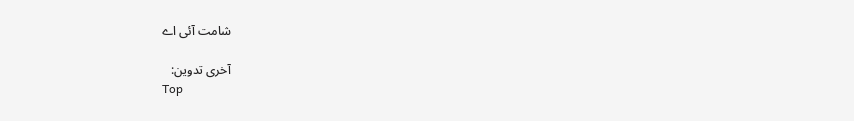شامت آئی اے

آخری تدوین:
Top